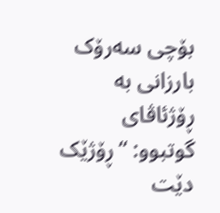بۆچی سەرۆک بارزانی بە ڕۆژئاڤای گوتبوو: “ڕۆژێک دێت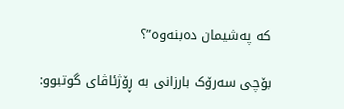کە پەشیمان دەبنەوە”؟

بۆچی سەرۆک بارزانی بە ڕۆژئاڤای گوتبوو: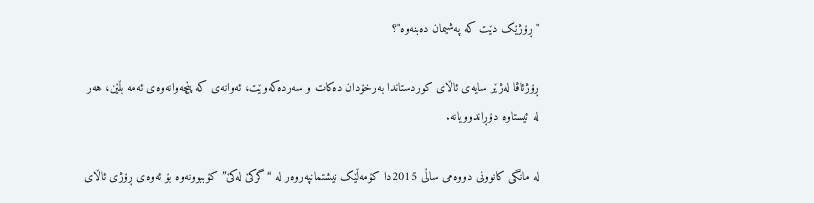"ڕۆژێک دێت کە پەشیمان دەبنەوە"؟

ڕۆژئاڤا لەژێر سایەی ئاڵای کوردستاندا بەرخۆدان دەکات و سەردەکەوێت، ئەوانەی کە پێچەوانەوەی ئەمە بڵێن، هەر لە ئیستاوە دۆڕاندوویانە.

لە مانگی کانوونی دووەمی ساڵی 2015دا کۆمەڵێک نیشتمانپەروەر لە “گرکێ لەکێ” کۆببوونەوە بۆ ئەوەی ڕۆژی ئاڵای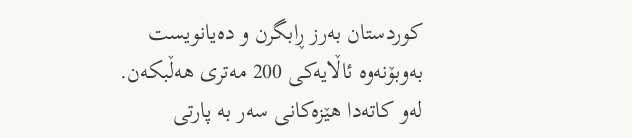کوردستان بەرز ڕابگرن و دەیانویست بەوبۆنەوە ئاڵایەکی 200 مەتری هەڵبکەن. لەو کاتەدا هێزەکانی سەر بە پارتی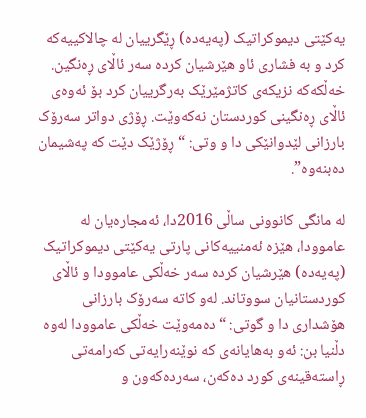یەکێتی دیموکراتیک (پەیەدە) ڕێگرییان لە چالاکییەکە کرد و بە فشاری ئاو هێرشیان کردە سەر ئاڵای ڕەنگین. خەڵکەکە نزیکەی کاتژمێرێک بەرگرییان کرد بۆ ئەوەی ئاڵای ڕەنگینی کوردستان نەکەوێت. ڕۆژی دواتر سەرۆک بارزانی لێدوانێکی دا و وتی: “ڕۆژێک دێت کە پەشیمان دەبنەوە”.

لە مانگی کانوونی ساڵی 2016دا، ئەمجارەیان لە عاموودا، هێزە ئەمنییەکانی پارتی یەکێتی دیموکراتیک (پەیەدە) هێرشیان کردە سەر خەڵکی عاموودا و ئاڵای کوردستانیان سووتاند. لەو کاتە سەرۆک بارزانی هۆشداری دا و گوتی: “دەمەوێت خەڵکی عاموودا لەوە دڵنیا بن: ئەو بەهایانەی کە نوێنەرایەتی کەرامەتی ڕاستەقینەی کورد دەکەن، سەردەکەون و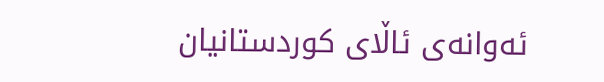ئەوانەی ئاڵای کوردستانیان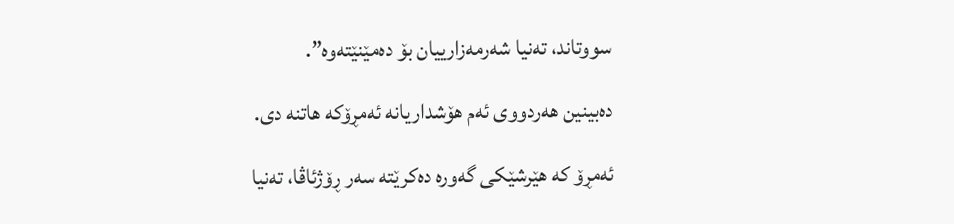سووتاند، تەنیا شەرمەزارییان بۆ دەمێنێتەوە”.

دەبینین هەردووی ئەم هۆشداریانە ئەمڕۆکە هاتنە دی.

ئەمڕۆ کە هێرشێکی گەورە دەکرێتە سەر ڕۆژئاڤا، تەنیا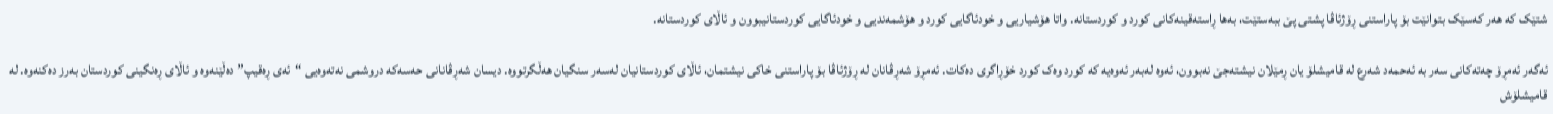شتێک کە هەر کەسێک بتوانێت بۆ پاراستنی ڕۆژئاڤا پشتی پێ ببەستێت، بەها ڕاستەقینەکانی کورد و کوردستانە. واتا هۆشیاریی و خودئاگایی کورد و هۆشمەندیی و خودئاگایی کوردستانیبوون و ئاڵای کوردستانە.

ئەگەر ئەمڕۆ چەتەکانی سەر بە ئەحمەد شەرع لە قامیشلۆ یان ڕمێلان نیشتەجێ نەبوون، ئەوە لەبەر ئەوەیە کە کورد وەک کورد خۆڕاگری دەکات. ئەمڕۆ شەڕڤانان لە ڕۆژئاڤا بۆ پاراستنی خاکی نیشتمان، ئاڵای کوردستانیان لەسەر سنگیان هەڵگرتووە. دیسان شەڕڤانانی حەسەکە دروشمی نەتەوەیی “ئەی ڕەقیپ” دەڵێنەوە و ئاڵای ڕەنگینی کوردستان بەرز دەکنەوە. لە قامیشلۆش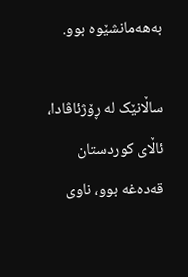بەهەمانشێوە بوو.

ساڵانێک لە ڕۆژئاڤادا، ئاڵای کوردستان قەدەغە بوو، ناوی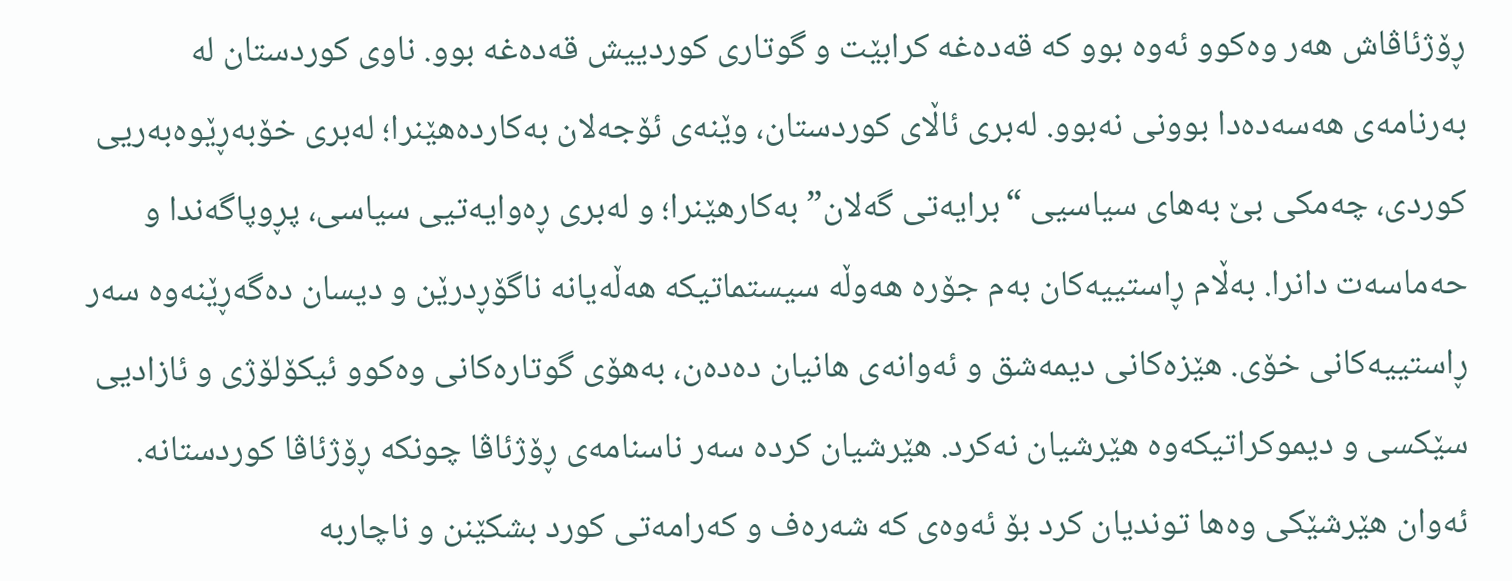ڕۆژئاڤاش هەر وەکوو ئەوە بوو کە قەدەغە کرابێت و گوتاری کوردییش قەدەغە بوو. ناوی کوردستان لە بەرنامەی هەسەدەدا بوونی نەبوو. لەبری ئاڵای کوردستان، وێنەی ئۆجەلان بەکاردەهێنرا؛ لەبری خۆبەڕێوەبەریی کوردی، چەمکی بێ بەهای سیاسیی “برایەتی گەلان” بەکارهێنرا؛ و لەبری ڕەوایەتیی سیاسی، پڕوپاگەندا و حەماسەت دانرا. بەڵام ڕاستییەکان بەم جۆرە هەوڵە سیستماتیکە هەڵەیانە ناگۆڕدرێن و دیسان دەگەڕێنەوە سەر ڕاستییەکانی خۆی. هێزەکانی دیمەشق و ئەوانەی هانیان دەدەن، بەهۆی گوتارەکانی وەکوو ئیکۆلۆژی و ئازادیی سێکسی و دیموکراتیکەوە هێرشیان نەکرد. هێرشیان کردە سەر ناسنامەی ڕۆژئاڤا چونکە ڕۆژئاڤا کوردستانە. ئەوان هێرشێکی وەها توندیان کرد بۆ ئەوەی کە شەرەف و کەرامەتی کورد بشکێنن و ناچاربە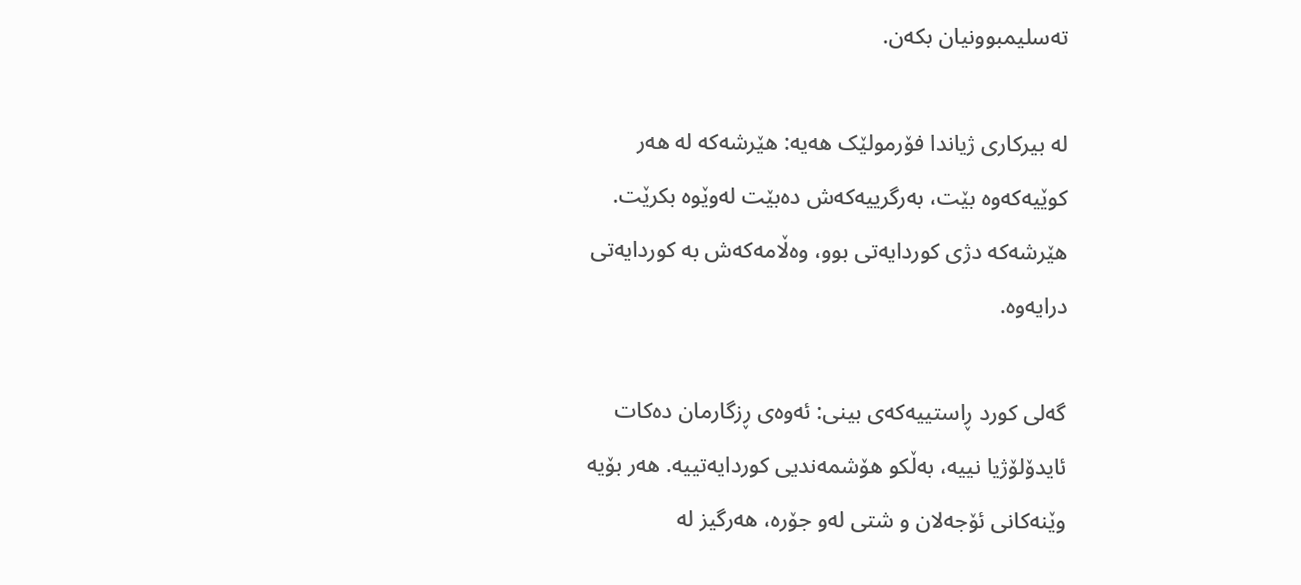تەسلیمبوونیان بکەن.

لە بیرکاری ژیاندا فۆرمولێک هەیە: هێرشەکە لە هەر کوێیەکەوە بێت، بەرگرییەکەش دەبێت لەوێوە بکرێت. هێرشەکە دژی کوردایەتی بوو، وەڵامەکەش بە کوردایەتی درایەوە.

گەلی کورد ڕاستییەکەی بینی: ئەوەی ڕزگارمان دەکات ئایدۆلۆژیا نییە، بەڵکو هۆشمەندیی کوردایەتییە. هەر بۆیە وێنەکانی ئۆجەلان و شتی لەو جۆرە، هەرگیز لە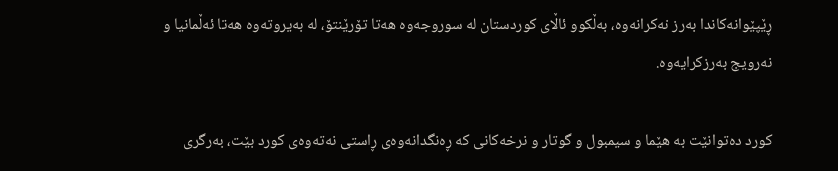ڕێپێوانەکاندا بەرز نەکرانەوە، بەڵکوو ئاڵای کوردستان لە سوروجەوە هەتا تۆرێنتۆ، لە بەیروتەوە هەتا ئەڵمانیا و نەرویج بەرزکرایەوە.

کورد دەتوانێت بە هێما و سیمبول و گوتار و نرخەکانی کە ڕەنگدانەوەی ڕاستی نەتەوەی کورد بێت، بەرگری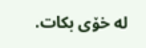لە خۆی بکات.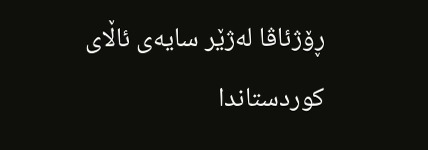ڕۆژئاڤا لەژێر سایەی ئاڵای کوردستاندا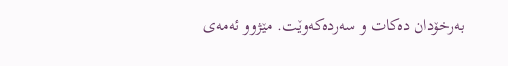بەرخۆدان دەکات و سەردەکەوێت. مێژوو ئەمەی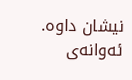نیشان داوە. ئەوانەی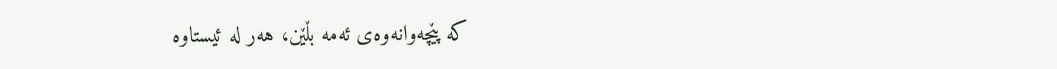کە پێچەوانەوەی ئەمە بڵێن، هەر لە ئیستاوە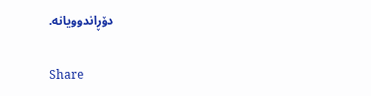دۆڕاندوویانە.

Share